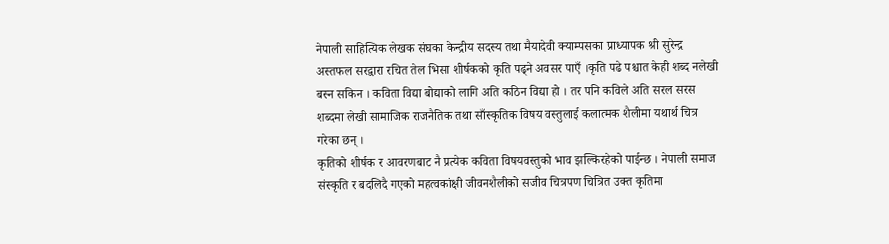नेपाली साहित्यिक लेखक संघका केन्द्रीय सदस्य तथा मैयादेवी क्याम्पसका प्राध्यापक श्री सुरेन्द्र अस्तफल सरद्वारा रचित तेल भिसा शीर्षकको कृति पढ्ने अवसर पाएँ ।कृति पढे पश्चात केही शब्द नलेखी बस्न सकिन । कविता विद्या बोद्याको लागि अति कठिन विद्या हो । तर पनि कविले अति सरल सरस शब्दमा लेखी सामाजिक राजनैतिक तथा साँस्कृतिक विषय वस्तुलाई कलात्मक शैलीमा यथार्थ चित्र गरेका छन् ।
कृतिको शीर्षक र आवरणबाट नै प्रत्येक कविता विषयवस्तुको भाव झल्किरहेको पाईन्छ । नेपाली समाज संस्कृति र बदलिदै गएको महत्वकांक्षी जीवनशैलीको सजीव चित्रपण चित्रित उक्त कृतिमा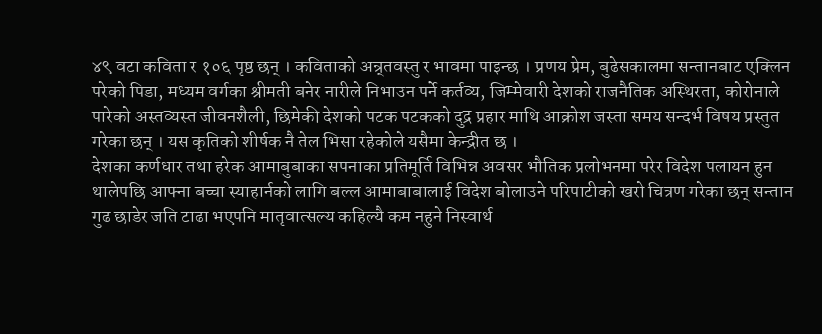४९ वटा कविता र १०६ पृष्ठ छन् । कविताको अन्र्तवस्तु र भावमा पाइन्छ । प्रणय प्रेम, बुढेसकालमा सन्तानबाट एक्लिन परेको पिडा, मध्यम वर्गका श्रीमती बनेर नारीले निभाउन पर्ने कर्तव्य, जिम्मेवारी देशको राजनैतिक अस्थिरता, कोरोनाले पारेको अस्तव्यस्त जीवनशैली, छिमेकी देशको पटक पटकको दुद्र प्रहार माथि आक्रोश जस्ता समय सन्दर्भ विषय प्रस्तुत गरेका छन् । यस कृतिको शीर्षक नै तेल भिसा रहेकोले यसैमा केन्द्रीत छ ।
देशका कर्णधार तथा हरेक आमाबुबाका सपनाका प्रतिमूर्ति विभिन्न अवसर भौतिक प्रलोभनमा परेर विदेश पलायन हुन थालेपछि आफ्ना बच्चा स्याहार्नको लागि बल्ल आमाबाबालाई विदेश बोलाउने परिपाटीको खरो चित्रण गरेका छन् सन्तान गुढ छाडेर जति टाढा भएपनि मातृवात्सल्य कहिल्यै कम नहुने निस्वार्थ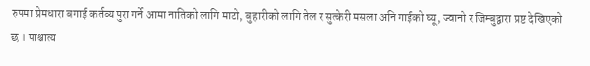रुपमा प्रेमधारा बगाई कर्तव्य पुरा गर्ने आमा नातिको लागि माटो, बुहारीको लागि तेल र सुत्केरी मसला अनि गाईको घ्यू, ज्वानो र जिम्बुद्वारा प्रष्ट देखिएको छ । पाश्चात्य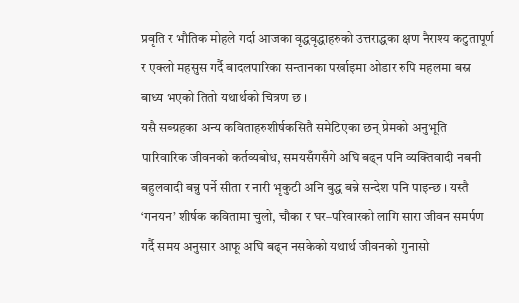प्रवृति र भौतिक मोहले गर्दा आजका वृद्धवृद्धाहरुको उत्तराद्धका क्षण नैराश्य कटुतापूर्ण र एक्लो महसुस गर्दै बादलपारिका सन्तानका पर्खाइमा ओडार रुपि महलमा बस्न बाध्य भएको तितो यथार्थको चित्रण छ ।
यसै सब्ग्रहका अन्य कविताहरुशीर्षकसितै समेटिएका छन् प्रेमको अनुभूति पारिवारिक जीवनको कर्तव्यबोध, समयसँगसँगे अघि बढ्न पनि व्यक्तिवादी नबनी बहुलवादी बन्नु पर्ने सीता र नारी भृकुटी अनि बुद्ध बन्ने सन्देश पनि पाइन्छ । यस्तै ‘गनयन’ शीर्षक कवितामा चुलो, चौका र घर–परिवारको लागि सारा जीवन समर्पण गर्दै समय अनुसार आफू अघि बढ्न नसकेको यथार्थ जीवनको गुनासो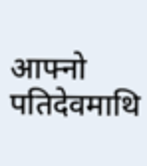आफ्नो पतिदेवमाथि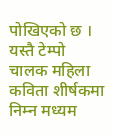पोखिएको छ ।
यस्तै टेम्पो चालक महिला कविता शीर्षकमा निम्न मध्यम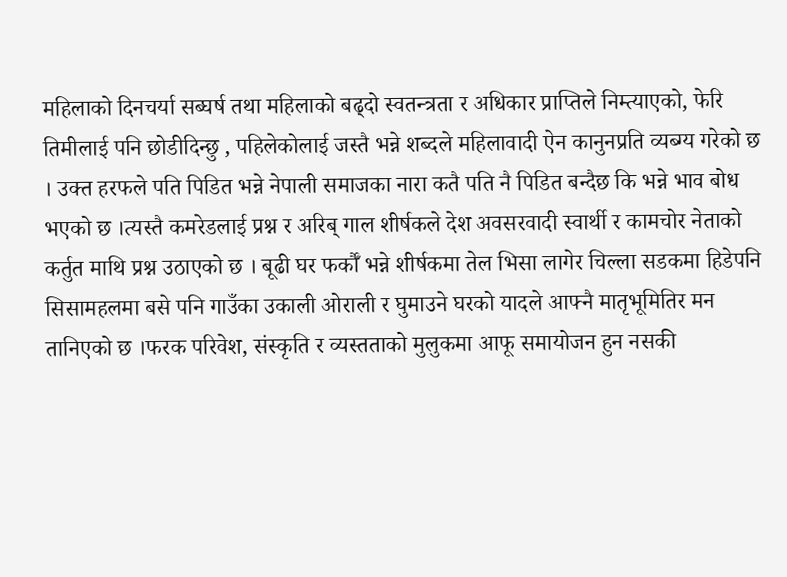महिलाको दिनचर्या सब्घर्ष तथा महिलाको बढ्दो स्वतन्त्रता र अधिकार प्राप्तिले निम्त्याएको, फेरि तिमीलाई पनि छोडीदिन्छु , पहिलेकोलाई जस्तै भन्ने शब्दले महिलावादी ऐन कानुनप्रति व्यब्ग्य गरेको छ । उक्त हरफले पति पिडित भन्ने नेपाली समाजका नारा कतै पति नै पिडित बन्दैछ कि भन्ने भाव बोध भएको छ ।त्यस्तै कमरेडलाई प्रश्न र अरिब् गाल शीर्षकले देश अवसरवादी स्वार्थी र कामचोर नेताको कर्तुत माथि प्रश्न उठाएको छ । बूढी घर फर्कौँ भन्ने शीर्षकमा तेल भिसा लागेर चिल्ला सडकमा हिडेपनि सिसामहलमा बसे पनि गाउँका उकाली ओराली र घुमाउने घरको यादले आफ्नै मातृभूमितिर मन तानिएको छ ।फरक परिवेश, संस्कृति र व्यस्तताको मुलुकमा आफू समायोजन हुन नसकी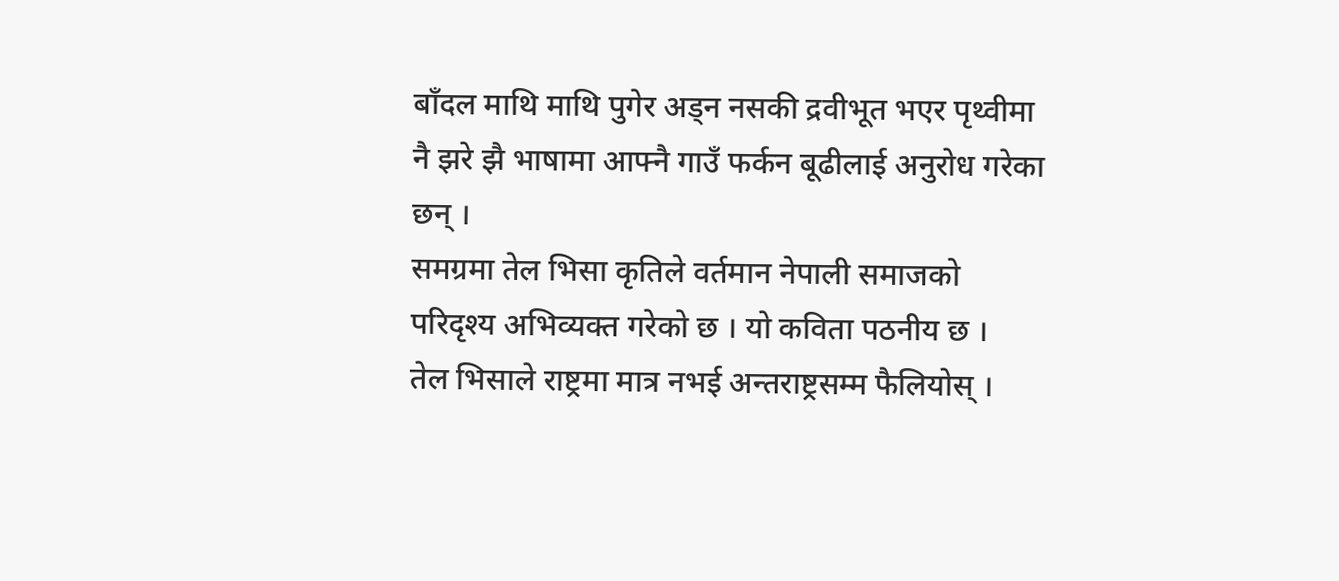बाँदल माथि माथि पुगेर अड्न नसकी द्रवीभूत भएर पृथ्वीमा नै झरे झै भाषामा आफ्नै गाउँ फर्कन बूढीलाई अनुरोध गरेका छन् ।
समग्रमा तेल भिसा कृतिले वर्तमान नेपाली समाजको परिदृश्य अभिव्यक्त गरेको छ । यो कविता पठनीय छ ।
तेल भिसाले राष्ट्रमा मात्र नभई अन्तराष्ट्रसम्म फैलियोस् ।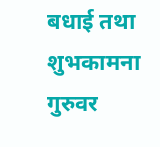बधाई तथा शुभकामना
गुरुवर